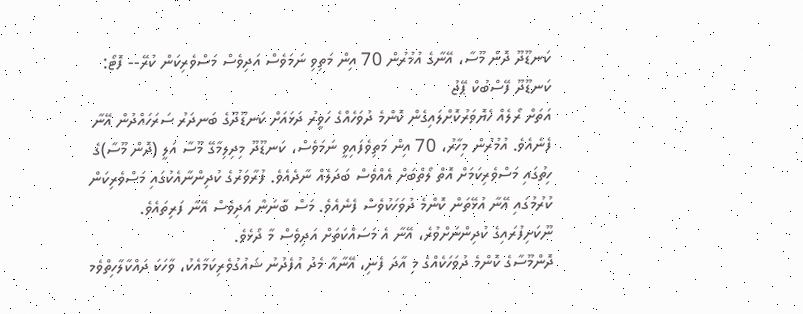ކަނޑޫދޫ ދޮން މޫސާ، އޭނާގެ އުމުރުން 70 އިން މަތިވި ނަމަވެސް އަދިވެސް މަސްވެރިކަން ކުރޭ-- ފޮޓޯ: ކަނޑޫދޫ ފޭސްބުކް ޕޭޖު
އަތަށް ރޯލެއް ހެޔޮވަރުކޮށްލައިގެން ކޮންމެ ދުވަހެއްގެ ހަވީރު ދަޅައަށް ކަނޑޫދޫގެ ބަނދަރު ސަރަހައްދުން އޭނާ ފެނެއެވެ. އުމުރުން މިހާރު، 70 އިން މަތިވެފައިވީ ނަމަވެސް، ކަނޑޫދޫ މިދިލިމާގޭ މޫސާ އަލީ (ދޮން މޫސާ)ގެ ހިތުގައި މަސްވެރިކަމަށް އޮތް ލޯތްބަށް އެއްވެސް ބަދަލެއް ނާދެއެވެ. ފުރާވަރުގެ ކުދިންނާއެކުގައި މަސްވެރިކަން ކުރުމުގައި އޭނާ އުޅޭތަން ކޮންމެ ދުވަހަކުވެސް ފެނެއެވެ. މަސް ބާނަން އަދިވެސް އޭނާ ފަރިތައެވެ. ނޫކަށިފުރައިގެ ކުދިންނަށްވުރެ، އޭނާ އެ މަސައްކަތަށް އަދިވެސް މާ ދޯޅެވެ.
ދޮންމޫސާގެ ކޮންމެ ދުވަހަކެއްގެ މި އާދަ ފެނި، އޭނާއާ މެދު އުފެދުނު ޝައުގުވެރިކަމާއެކު، ވާހަކަ ދައްކާލާހިތްވެމ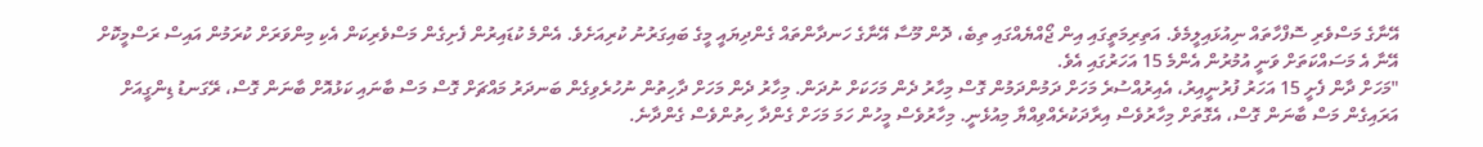އޭނާގެ މަސްވެރި ސޮފްހާތައް ނިއުޅައިލީމެވެ. އަތިރިމަތީގައި އިން ޖޯއްޔެއްގައި ތިބެ، ދޮން މޫސާ އޭނާގެ ހަނދާންތައް ގެންދިޔައީ މީގެ ބައިގަރުނު ކުރިއަށެވެ. އެންމެ ކުޑައިރުން ފެށިގެން މަސްވެރިކަން އެކި މިންވަރަށް ކުރަމުން އައިސް ރަސްމީކޮށް އޭނާ އެ މަސައްކަތަށް ވަނީ އުމުރުން އެންމެ 15 އަހަރުގައި އެވެ.
"މަހަށް ދާން ފެށީ 15 އަހަރު ފުރުނީއިރު، އެއިރުއްސުރެ މަހަށް ދަމުންދަމުން ގޮސް މިހާރު ދެން މަހަކަށް ނުދަން. މިހާރު ދެން މަހަށް ދާހިތުން ނުހުރެވިގެން ބަނދަރު މައްޗަށް ގޮސް މަސް ބާނައި ކަޅުއޮށް ބާނަން ގޮސް، ރޭގަނޑު ޑިންގީއަށް އަރައިގެން މަސް ބާނަން ގޮސް، އެގޮތަށް މިހާރުވެސް އިރާދަކުރެއްވިއްޔާ މިއުޅެނީ. މިހާރުވެސް މީހުން ހަމަ މަހަށް ގެންދާ ހިތުންވެސް ގެންދާނެ.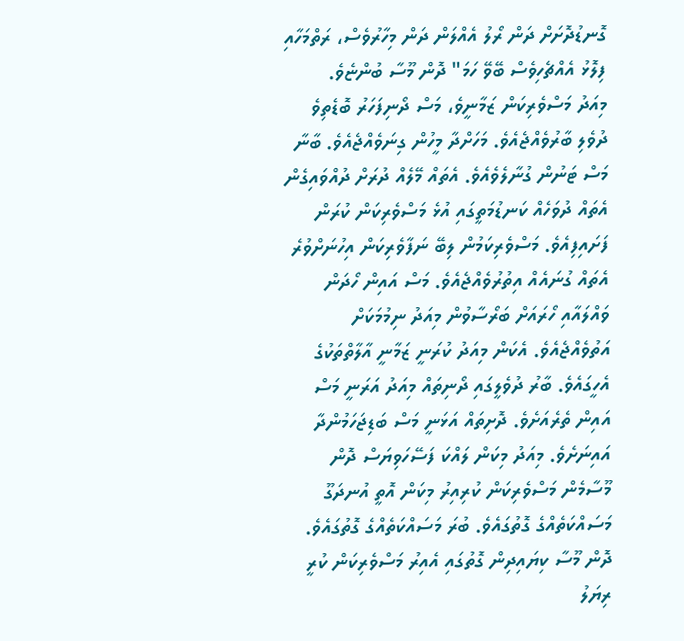ގޮނޑުދޮށަށް ދަން ރޯލު އެއްލަން ދަން މިހާރުވެސް، ރަތްމަހާއި ފިލޮޅު އެއްޗެހިވެސް ބޭވޭ ހަމަ" ދޮން މޫސާ ބުންޏެވެ.
މިއަދު މަސްވެރިކަން ޒަމާނީވެ، މަސް ދޯނިފަހަރު ބޮޑެތިވެ ދުވެލި ބާރުވެއްޖެއެވެ. މަހަށްދާ މީހުން ގިނަވެއްޖެއެވެ. ބާނާ މަސް ޓަނުން ގުނާލެވެއެވެ. އެތައް މޭލެއް ދުރަށް ދުއްވައިގެން އެތައް ދުވަހެއް ކަނޑުމަތީގައި އުޅެ މަސްވެރިކަން ކުރަން ފަށައިފިއެވެ. މަސްވެރިކަމުން ލިބޭ ނަފާވެރިކަން އިހުނަށްވުރެ އެތައް ގުނައެއް އިތުރުވެއްޖެއެވެ. މަސް އައިން ހޯދަން ވައްލައާއި ހޯރައަށް ބަރޯސާވުން މިއަދު ނިމުމަކަށް އަތުވެއްޖެއެވެ. އެކަން މިއަދު ކުރަނީ ޒަމާނީ އާލާތްތަކުގެ އެހީގައެވެ. ބާރު ދުވެލީގައި ދޯނިތައް މިއަދު އަރަނީ މަސް އައިން ތެރެއަށެވެ. ދޮށިތައް އަޅަނީ މަސް ބަޑިޖަހަމުންދާ އައިނަށެވެ. މިއަދު މިކަން ލައްކަ ފަސޭހަވިޔަސް ދޮން މޫސާމެން މަސްވެރިކަން ކުރިއިރު މިކަން އޮތީ އުނދަގޫ މަސައްކަތެއްގެ ގޮތުގައެވެ. ބުރަ މަސައްކަތެއްގެ ގޮތުގައެވެ.
ދޮން މޫސާ ކިޔައިދިން ގޮތުގައި އެއިރު މަސްވެރިކަން ކުރީ ރިޔަލު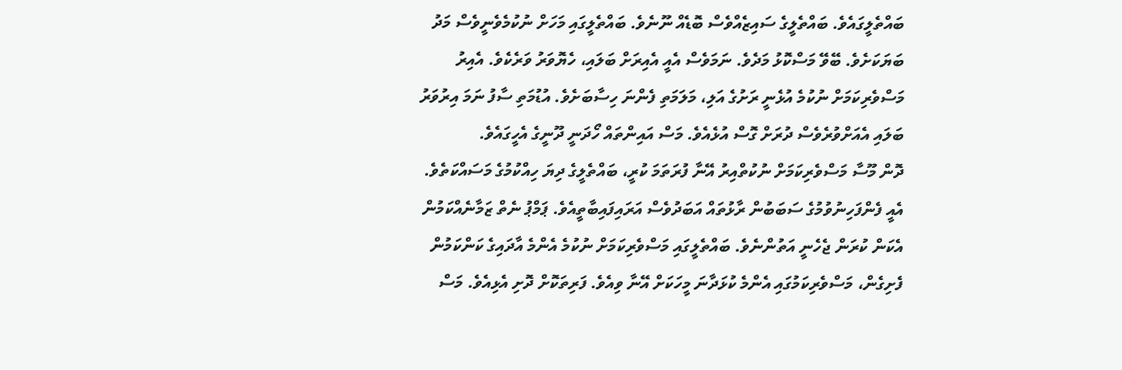ބައްތެލީގައެވެ. ބައްތެލީގެ ސައިޒެއްވެސް ބޮޑެއް ނޫނެވެ. ބައްތެލީގައި މަހަށް ނުކުމެވެނީވެސް މަދު ބަޔަކަށެވެ. ބޭވޭ މަސްކޮޅު މަދެވެ. ނަމަވެސް އެއީ އެއިރަށް ބަލައި، ހެޔޮވަރު ވަރެކެވެ. އެއިރު މަސްވެރިކަމަށް ނުކުމެ އުޅެނީ ރަށުގެ އަލި، މަލަމަތި ފެންނަ ހިސާބަށެވެ. އުޑުމަތި ސާފު ނަމަ އިރުވަރު ބަލައި އެއަށްވުރެވެސް ދުރަށް ގޮސް އުޅެއެވެ. މަސް އައިންތައް ހޯދަނީ ދޫނީގެ އެހީގައެވެ.
ދޮން މޫސާ މަސްވެރިކަމަށް ނުކުތްއިރު އޭނާ ފުރަތަމަ ކުރީ، ބައްތެލީގެ ދިޔަ ހިއްކުމުގެ މަސައްކަތެވެ. އެއީ ފެންފަހިނުވުމުގެ ސަބަބުން ރާޅުތައް އަބަދުވެސް އަރައިފައިބާތީއެވެ. ޕަމްޕު ނެތް ޒަމާނެއްކަމުން އެކަން ކުރަން ޖެހެނީ އަތުންނެވެ. ބައްތެލީގައި މަސްވެރިކަމަށް ނުކުމެ އެންމެ އާދައިގެ ކަންކަމުން ފެށިގެން، މަސްވެރިކަމުގައި އެންމެ ކުޅަދާނަ މީހަކަށް އޭނާ ވިއެވެ. ފަރިތަކޮށް ދޮށި އެޅިއެވެ. މަސް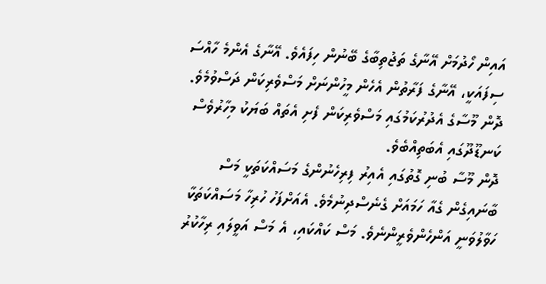އައިން ހޯދުމަށް އޭނާގެ ތަޖުތިބާގެ ބޭނުން ހިފައެވެ. އޭނާގެ އެންމެ ހާއްސަ ސިފައަކީ، އޭނާގެ ފަރާތުން އެހެން މީހުންނަށް މަސްވެރިކަން ދަސްވުމެވެ. ދޮން މޫސާގެ އެދުރުކަމުގައި މަސްވެރިކަން ފެށި އެތައް ބަޔަކު މިހާރުވެސް ކަނޑޫދޫގައި އެބަތިއްބެވެ.
ދޮން މޫސާ ބުނި ގޮތުގައި އެއިރު ފިރިހެނުންގެ މަސައްކަތަކީ މަސް ބާނައިގެން ގެއާ ހަމައަށް ގެނެސްދިނުމެވެ. އެއަށްފަހު ހުރިހާ މަސައްކަތަކާ ހަވާލުވަނީ އަންހެންވެރީންނެވެ. މަސް ކައްކައި، އެ މަސް އަވީލައި ރިހާކުރު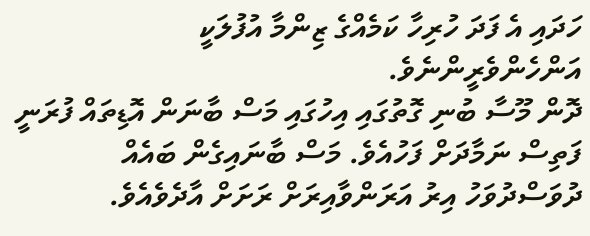ހަދައި އެ ފަދަ ހުރިހާ ކަމެއްގެ ޒިންމާ އުފުލަކީ އަންހެންވެރީންނެވެ.
ދޮން މޫސާ ބުނި ގޮތުގައި އިހުގައި މަސް ބާނަން އޮޑިތައް ފުރަނީ ފަތިސް ނަމާދަށް ފަހުއެވެ. މަސް ބާނައިގެން ބައެއް ދުވަސްދުވަހު އިރު އަރަންވާއިރަށް ރަށަށް އާދެވެއެވެ.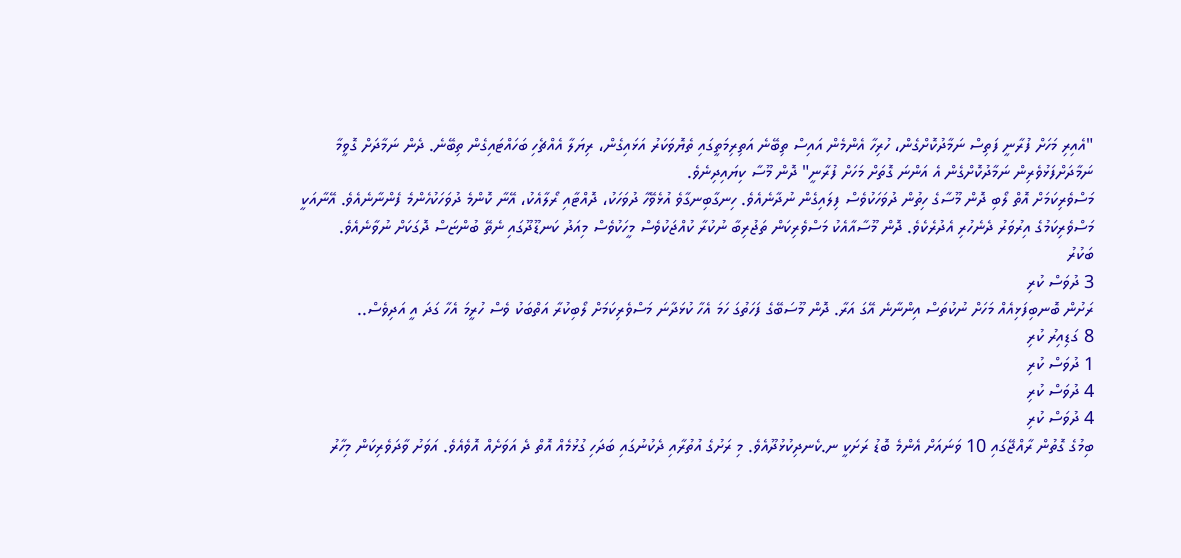"އެއިރި މަހަށް ފުރާނީ ފަތިސް ނަމާދުކޮށްގެން، ހުރިހާ އެންމެން އައިސް ތިބޭނެ އަތިރިމަތީގައި ތެޔޮވަކަރު އަޅައިގެން، ރިޔަލާ އެއްޗެހި ބަހައްޓައިގެން ތިބޭނެ. ދެން ނަމާދަށް ގޮވީމާ ނަމާދަށްފަޅުވެރިން ނަމާދުކޮށްގެން އެ އަންނަ ގޮތަށް މަހަށް ފުރާނީ" ދޮން މޫސާ ކިޔައިދިނެވެ.
މަސްވެރިކަމަށް އޮތް ލޯބި ދޮން މޫސާގެ ހިތުން ދުވަހަކުވެސް ފިލައިގެން ނުދާނެއެވެ. ހިނގާބިނގާވެ އުޅެވޭހާ ދުވަހަކު، ދޮއްޓާއި ރޯލާއެކު، އޭނާ ކޮންމެ ދުވަހަކުހެންމެ ފެންނާނެއެވެ. އޭނާއަކީ މަސްވެރިކަމުގެ އިރުވަރު ދެނެހުރި އެދުރެކެވެ. ދޮން މޫސާއާއެކު މަސްވެރިކަން ތަޖުރިބާ ނުކުރާ ކުއްޖަކުވެސް މީހަކުވެސް މިއަދު ކަނޑޫދޫގައި ނެތޭ ބުންޏަސް ދޮގަކަށް ނުވާނެއެވެ.
ބަކުރު
3 ދުވަސް ކުރި
ރަށުން ބޮނބިފަޅިއެއް މަހަށް ނުކުތަސް އިންނާނެ އޭގަ އަރާ. ދޮން މޫސަބޭގެ ފަހަތުގަ ހަމަ އެހާ ކުޅަދާނަ މަސްވެރިކަމަށް ލޯބިކުރާ އަތްބަކު ވެސް ހުރީމަ އެހާ ގަދަ އީ އަދިވެސް..
8 ގަޑިއިރު ކުރި
1 ދުވަސް ކުރި
4 ދުވަސް ކުރި
4 ދުވަސް ކުރި
ބިމުގެ ގޮތުން ރާއްޖޭގައި 10 ވަނައަށް އެންމެ ބޮޑު ރަށަކީ ނ.ކެނދިކުޅުދޫއެވެ. މި ރަށުގެ އުތުރާއި ދެކުނުގައި ބަދަހި ގުޅުމެއް އޮތް ދެ އަވަށެއް އޮވެއެވެ. އަވަށު ވާދަވެރިކަން މިހާރު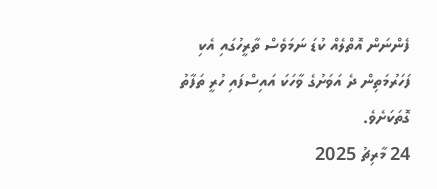ފެންނަން އޮތްލެއް ކުޑަ ނަމަވެސް ތާރީހުގައި އެކި ފަހަރުމަތިން ދެ އަވަށުގެ ވާހަކަ އައިސްފައި ހުރީ ތަފާތު ގޮތަކަށެވެ.
24 މާރިޗު 2025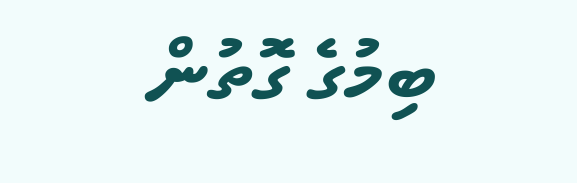ބިމުގެ ގޮތުން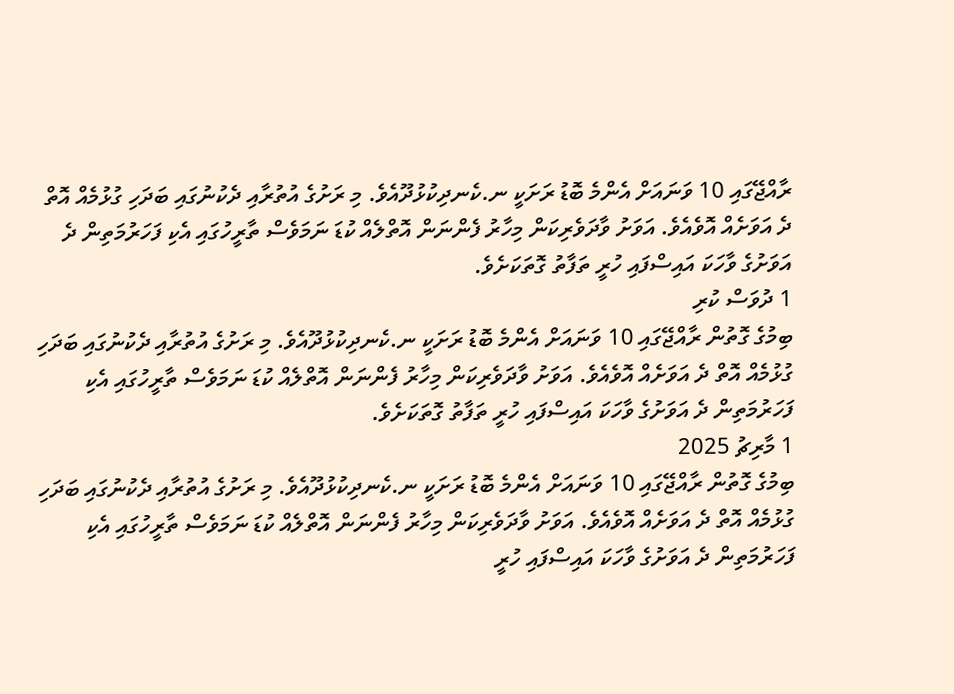ރާއްޖޭގައި 10 ވަނައަށް އެންމެ ބޮޑު ރަށަކީ ނ.ކެނދިކުޅުދޫއެވެ. މި ރަށުގެ އުތުރާއި ދެކުނުގައި ބަދަހި ގުޅުމެއް އޮތް ދެ އަވަށެއް އޮވެއެވެ. އަވަށު ވާދަވެރިކަން މިހާރު ފެންނަން އޮތްލެއް ކުޑަ ނަމަވެސް ތާރީހުގައި އެކި ފަހަރުމަތިން ދެ އަވަށުގެ ވާހަކަ އައިސްފައި ހުރީ ތަފާތު ގޮތަކަށެވެ.
1 ދުވަސް ކުރި
ބިމުގެ ގޮތުން ރާއްޖޭގައި 10 ވަނައަށް އެންމެ ބޮޑު ރަށަކީ ނ.ކެނދިކުޅުދޫއެވެ. މި ރަށުގެ އުތުރާއި ދެކުނުގައި ބަދަހި ގުޅުމެއް އޮތް ދެ އަވަށެއް އޮވެއެވެ. އަވަށު ވާދަވެރިކަން މިހާރު ފެންނަން އޮތްލެއް ކުޑަ ނަމަވެސް ތާރީހުގައި އެކި ފަހަރުމަތިން ދެ އަވަށުގެ ވާހަކަ އައިސްފައި ހުރީ ތަފާތު ގޮތަކަށެވެ.
1 މާރިޗު 2025
ބިމުގެ ގޮތުން ރާއްޖޭގައި 10 ވަނައަށް އެންމެ ބޮޑު ރަށަކީ ނ.ކެނދިކުޅުދޫއެވެ. މި ރަށުގެ އުތުރާއި ދެކުނުގައި ބަދަހި ގުޅުމެއް އޮތް ދެ އަވަށެއް އޮވެއެވެ. އަވަށު ވާދަވެރިކަން މިހާރު ފެންނަން އޮތްލެއް ކުޑަ ނަމަވެސް ތާރީހުގައި އެކި ފަހަރުމަތިން ދެ އަވަށުގެ ވާހަކަ އައިސްފައި ހުރީ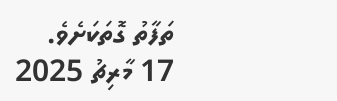ތަފާތު ގޮތަކަށެވެ.
17 މާރިޗު 2025